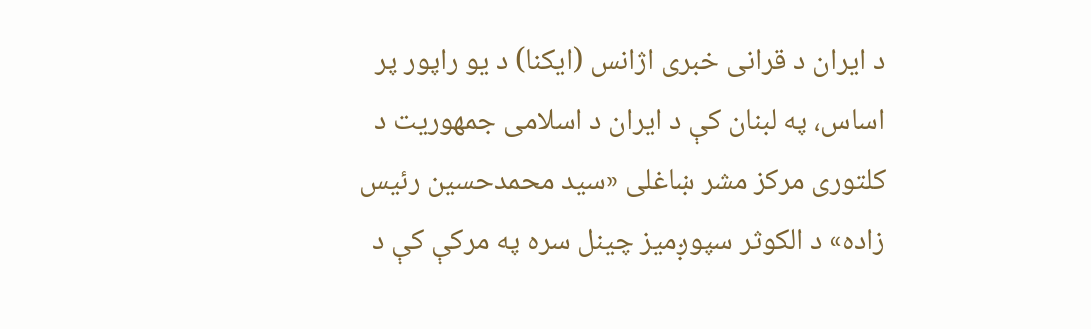د ايران د قرانی خبری اژانس (ايكنا) د يو راپور پر اساس، په لبنان كې د ايران د اسلامی جمهوريت د كلتوری مركز مشر ښاغلی «سيد محمدحسين رئيس زاده» د الكوثر سپوږميز چينل سره په مركې كې د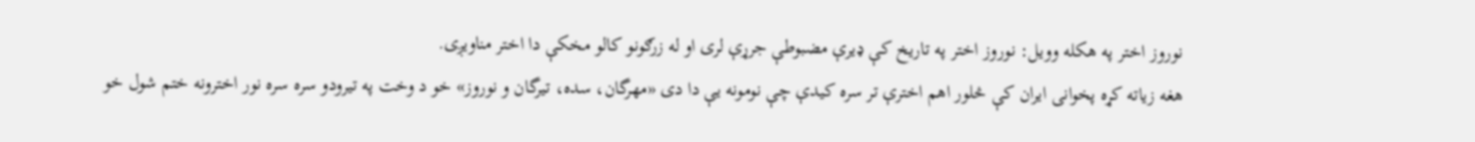نوروز اختر په هكله وويل: نوروز اختر په تاريخ كې ډيرې مضبوطې جرړې لری او له زرګونو كالو مخكې دا اختر مناویږی.
هغه زياته كړه پخوانی ايران كې څلور اهم اخترې تر سره كيدې چې نومونه یې دا دی «مهرگان، سده، تيرگان و نوروز» خو د وخت په تيرودو سره سره نور اخترونه ختم شول خو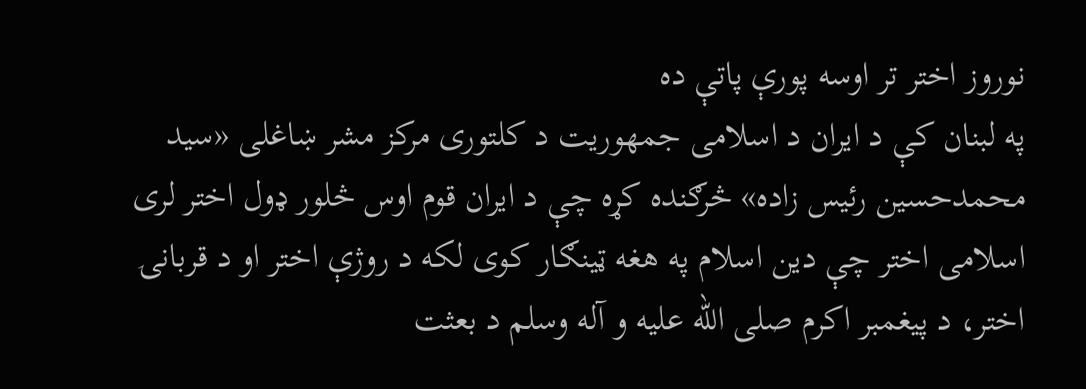نوروز اختر تر اوسه پورې پاتې ده
په لبنان كې د ايران د اسلامی جمهوريت د كلتوری مركز مشر ښاغلی «سيد محمدحسين رئيس زاده» څرګنده كړه چې د ايران قوم اوس څلور ډول اختر لری اسلامی اختر چې دين اسلام په هغه ټينګار كوی لكه د روژې اختر او د قربانۍ اختر، د پيغمبر اكرم صلی الله عليه و آله وسلم د بعثت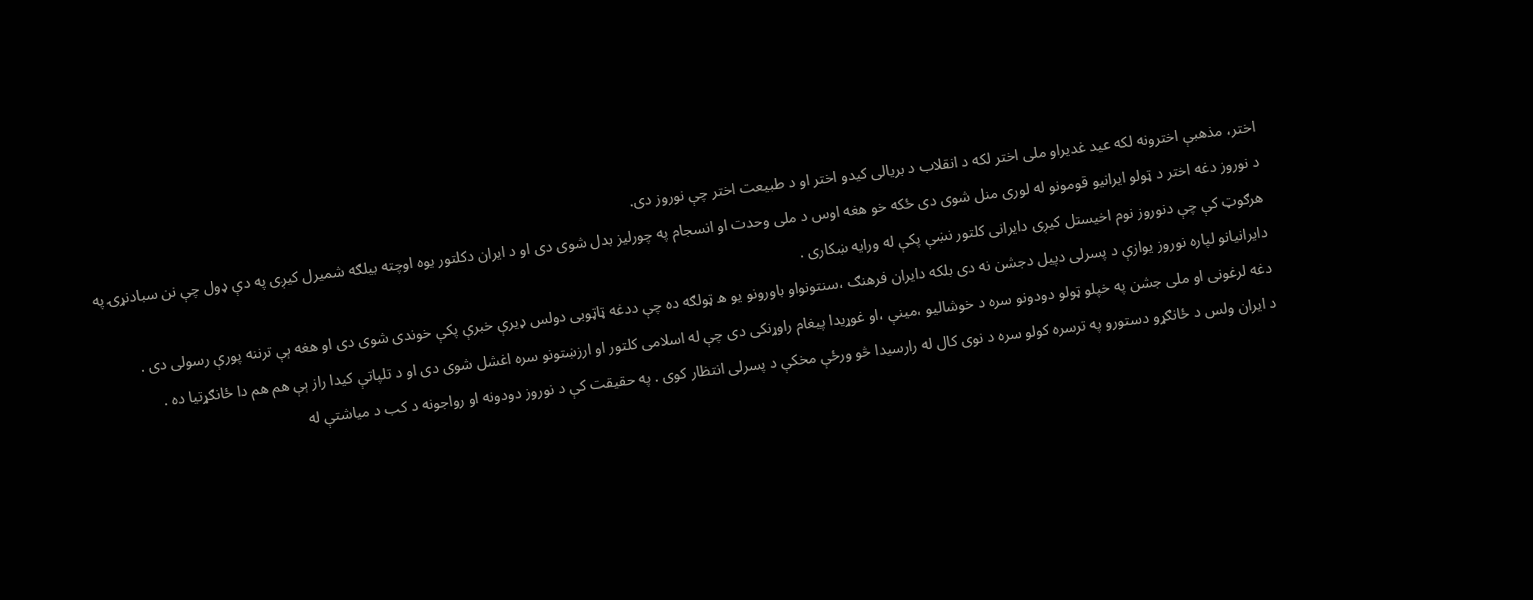اختر، مذهبې اخترونه لكه عيد غديراو ملی اختر لكه د انقلاب د بريالی كيدو اختر او د طبيعت اختر چې نوروز دی.
د نوروز دغه اختر د ټولو ايرانيو قومونو له لوری منل شوی دی ځكه خو هغه اوس د ملی وحدت او انسجام په چورليز بدل شوی دی او د ايران دكلتور يوه اوچته بيلګه شميرل كیږی په دې ډول چې نن سبادنړۍ په هرګوټ كې چې دنوروز نوم اخيستل كیږی دايرانی كلتور نښې پكې له ورايه ښكاری .
دايرانيانو لپاره نوروز يوازې د پسرلی دپيل دجشن نه دی بلكه دايران فرهنګ ،سنتونواو باورونو يو ه ټولګه ده چې ددغه ټاټوبی دولس ډيرې خبرې پكې خوندی شوی دی او هغه ېې ترننه پورې رسولی دی .
دغه لرغونی او ملی جشن په خپلو ټولو دودونو سره د خوشاليو ،مينې ،او غوړيدا پيغام راوړنكی دی چې له اسلامی كلتور او ارزښتونو سره اغشل شوی دی او د تلپاتې كيدا راز ېې هم هم دا ځانګړتيا ده .
د ايران ولس د ځانګړو دستورو په ترسره كولو سره د نوی كال له رارسيدا څو ورځې مخكې د پسرلی انتظار كوی . په حقيقت كې د نوروز دودونه او رواجونه د كب د مياشتې له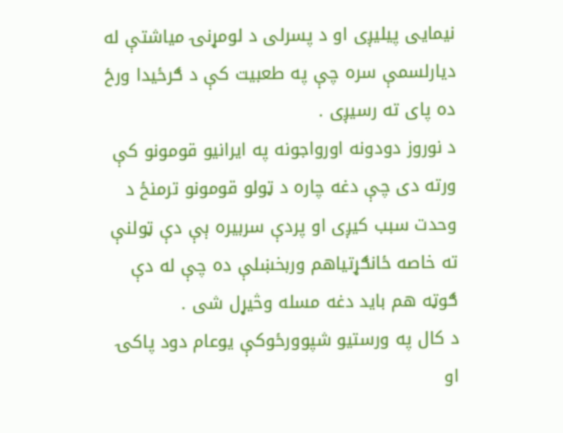نيمايی پيلیږی او د پسرلی د لومړنۍ مياشتې له ديارلسمې سره چې په طعبيت كې د ګرځيدا ورځ ده پای ته رسیږی .
د نوروز دودونه اورواجونه په ايرانيو قومونو كې ورته دی چې دغه چاره د ټولو قومونو ترمنځ د وحدت سبب كیږی او پردې سربيره ېې دې ټولنې ته خاصه ځانګړتياهم وربخښلې ده چې له دې ګوټه هم بايد دغه مسله وڅیړل شی .
د كال په ورستيو شپوورځوكې يوعام دود پاكۍ او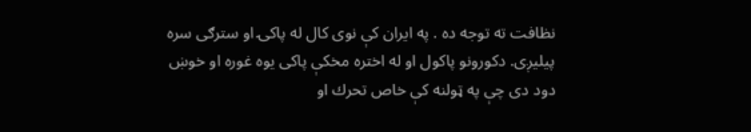نظافت ته توجه ده . په ايران كې نوی كال له پاكۍ او سترګی سره پيلیږی. دكورونو پاكول او له اختره مخكې پاكی يوه غوره او خوښ دود دی چې په ټولنه كې خاص تحرك او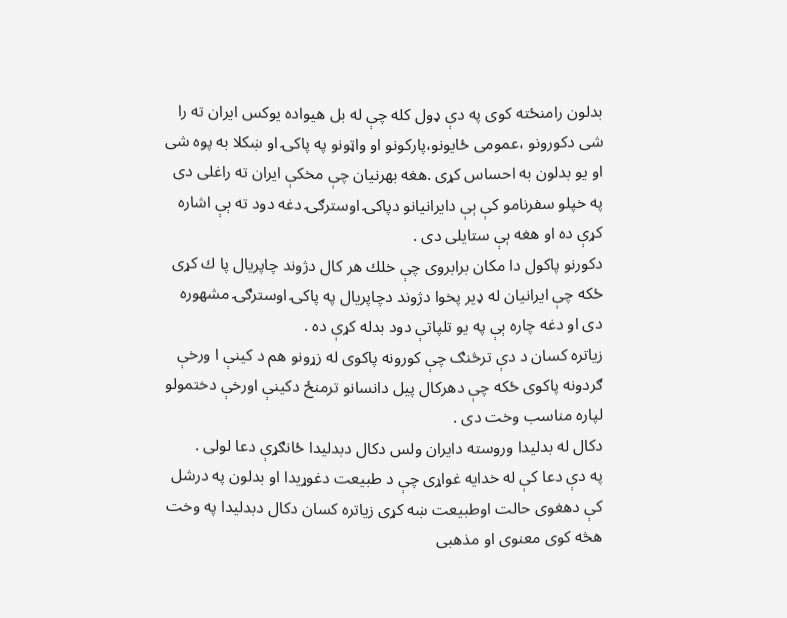بدلون رامنځته كوی په دې ډول كله چې له بل هيواده يوكس ايران ته را شی دكورونو ،عمومی ځايونو،پاركونو او واټونو په پاكۍ او ښكلا به پوه شی او يو بدلون به احساس كړی .هغه بهرنيان چې مخكې ايران ته راغلی دی په خپلو سفرنامو كې ېې دايرانيانو دپاكۍ اوسترګۍ دغه دود ته ېې اشاره كړې ده او هغه ېې ستايلی دی .
دكورنو پاكول دا مكان برابروی چې خلك هر كال دژوند چاپريال پا ك كړی ځكه چې ايرانيان له ډير پخوا دژوند دچاپريال په پاكۍ اوسترګۍ مشهوره دی او دغه چاره ېې په يو تلپاتې دود بدله كړې ده .
زياتره كسان د دې ترڅنګ چې كورونه پاكوی له زړونو هم د كينې ا ورخې ګردونه پاكوی ځكه چې دهركال پيل دانسانو ترمنځ دكينې اورخې دختمولو لپاره مناسب وخت دی .
دكال له بدليدا وروسته دايران ولس دكال دبدليدا ځانګړې دعا لولی .
په دې دعا كې له خدايه غواړی چې د طبيعت دغوړيدا او بدلون په درشل كې دهغوی حالت اوطبيعت ښه كړی زياتره كسان دكال دبدليدا په وخت هڅه كوی معنوی او مذهبی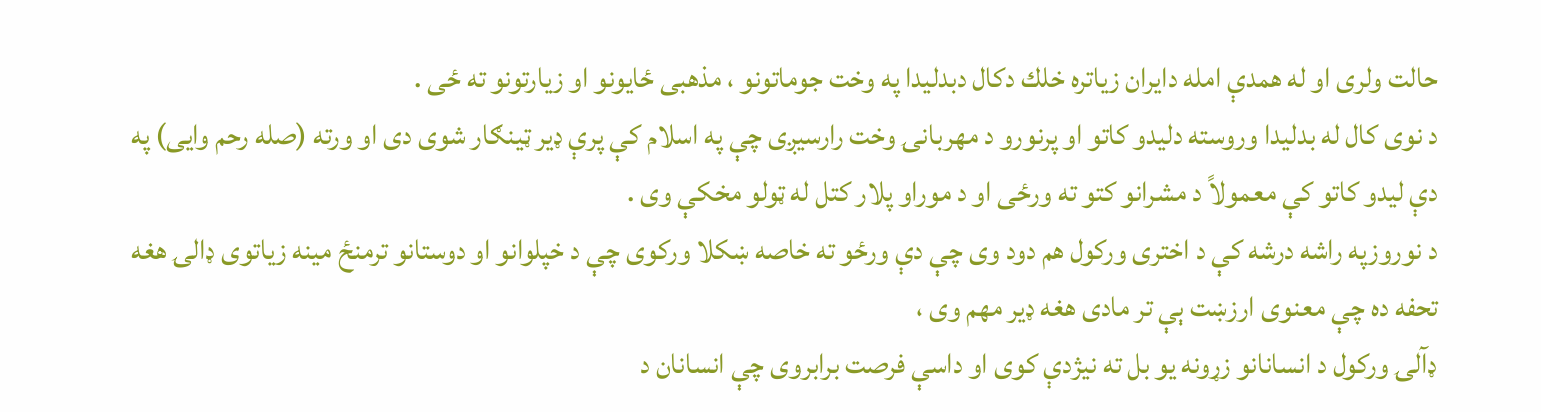حالت ولری او له همدې امله دايران زياتره خلك دكال دبدليدا په وخت جوماتونو ، مذهبی ځايونو او زيارتونو ته ځی .
د نوی كال له بدليدا وروسته دليدو كاتو او پرنورو د مهربانۍ وخت رارسیږی چې په اسلام كې پرې ډير ټينګار شوی دی او ورته (صله رحم وايی) په دې ليدو كاتو كې معمولاً د مشرانو كتو ته ورځی او د موراو پلار كتل له ټولو مخكې وی .
د نوروزپه راشه درشه كې د اختری وركول هم دود وی چې دې ورځو ته خاصه ښكلا وركوی چې د خپلوانو او دوستانو ترمنځ مينه زياتوی ډالۍ هغه تحفه ده چې معنوی ارزښت ېې تر مادی هغه ډير مهم وی ،
ډآلۍ وركول د انسانانو زړونه يو بل ته نيژدې كوی او داسې فرصت برابروی چې انسانان د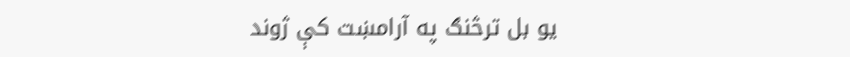يو بل ترڅنګ په آرامښت كې ژوند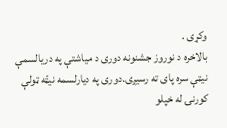وكړی .
بالاخره د نوروز جشنونه دوری د مياشتې په دريالسمې نیټې سره پای ته رسیږی.دوری په ديارلسمه نیټّه ټولې كورنۍ له خپلو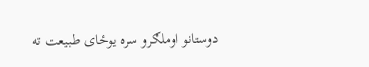دوستانو اوملګرو سره يوځای طبيعت ته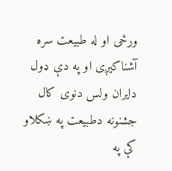ورځی او له طبيعت سره آشناكیږی او په دې ډول دايران ولس دنوی كال جشنونه دطبيعت په ښكلاو كې په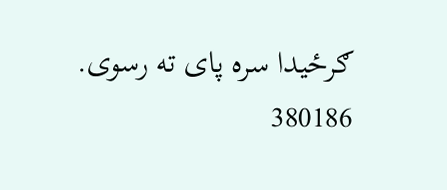ګرځيدا سره پای ته رسوی.
380186